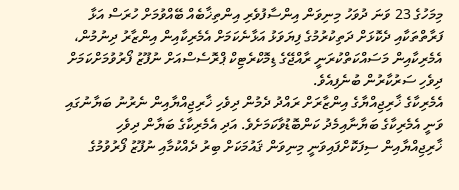މިމަހުގެ 23 ވަނަ ދުވަހު މިނިވަން އިންސާފުވެރި އިންތިޚާބެއް ބޭއްވުމަށް ހުރަސް އަޅާ ފަރާތްތަކާއި ދެކޮޅަށް ދަތިކުރުމުގެ ފިޔަވަޅު އަޅާނެކަމަށް އެމެރިކާއިން އިންޒާރު ދިނުމުން، އެމެރިކާއިން މަސައްކަތްކުރަނީ ރާއްޖޭގެ ޑިމޮކްރެޓިކް ޕްރޮސެސްއަށް ނުފޫޒު ފޯރުވުމަށްކަމަށް ދިވެހި ސަރުކާރުން ބުނެފިއެވެ.
އެމެރިކާގެ ޚާރިޖިއްޔާގެ އިންޒާރަށް ރައްދު ދެމުން ދިވެހި ޚާރިޖިއްޔާއިން ނެރުނު ބަޔާނުގައި ވަނީ އެމެރިކާގެ ބަޔާނާއިމެދު ކަންބޮޑުވާކަމަށެވެ. އަދި އެމެރިކާގެ ބަޔާން ދިވެހި ޚާރިޖިއްޔާއިން ސިފަކޮށްފައިވަނީ މިނިވަން ޤައުމަކަށް ބިރު ދެއްކުމާއި ނުފޫޒު ފޯރުވުމުގެ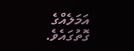އަމަލެއްގެ ގޮތުގައެވެ.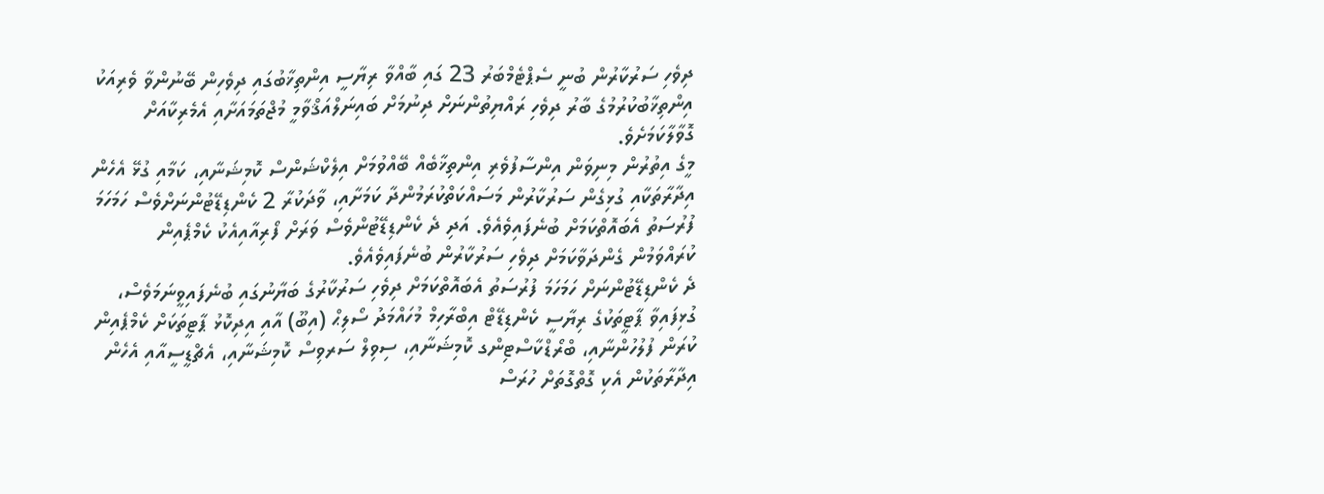ދިވެހި ސަރުކާރުން ބުނީ ސެޕްޓެމްބަރު 23 ގައި ބާއްވާ ރިޔާސީ އިންތިޚާބުގައި ދިވެހިން ބޭނުންވާ ވެރިއަކު އިންތިޚާބުކުރުމުގެ ބާރު ދިވެހި ރައްޔިތުންނަށް ދިނުމަށް ބައިނަލްއަޤްވާމީ މުޖްތަމައަށާއި އެމެރިކާއަށް ގޮވާލާކަމަށެވެ.
މީގެ އިތުރުން މިނިވަން އިންސާފުވެރި އިންތިޚާބެއް ބޭއްވުމަށް އިލެކްޝަންސް ކޮމިޝަނާއި، ކަމާއި ގުޅޭ އެހެން އިދާރާތަކާއި ގުޅިގެން ސަރުކާރުން މަސައްކަތްކުރަމުންދާ ކަމަށާއި، ވާދަކުރާ 2 ކެންޑިޑޭޓުންނަށްވެސް ހަމަހަމަ ފުރުސަތު އެބައޮތްކަމަށް ބުނެފައިވެއެވެ. އަދި ދެ ކެންޑިޑޭޓުންވެސް ވަރަށް ފޯރިއާއިއެކު ކެމްޕެއިން ކުރައްވަމުން ގެންދަވާކަމަށް ދިވެހި ސަރުކާރުން ބުނެފައިވެއެވެ.
ދެ ކެންޑިޑޭޓުންނަށް ހަމަހަމަ ފުރުސަތު އެބައޮތްކަމަށް ދިވެހި ސަރުކާރުގެ ބަޔާނުގައި ބުނެފައިވީނަމަވެސް، ގުޅިފައިވާ ޕާޓީތަކުގެ ރިޔާސީ ކެންޑިޑޭޓް އިބްރާހިމް މުހައްމަދު ސޯލިޙް (އިބޫ) އާއި އިދިކޮޅު ޕާޓީތަކަށް ކެމްޕެއިން ކުރަން ފުލުހުންނާއި، ބްރޯޑްކާސްޓިންގ ކޮމިޝަނާއި، ސިވިލް ސަރވިސް ކޮމިޝަނާއި، އެޗްޑީސީއާއި އެހެން އިދާރާތަކުން އެކި ގޮތްގޮތަށް ހުރަސް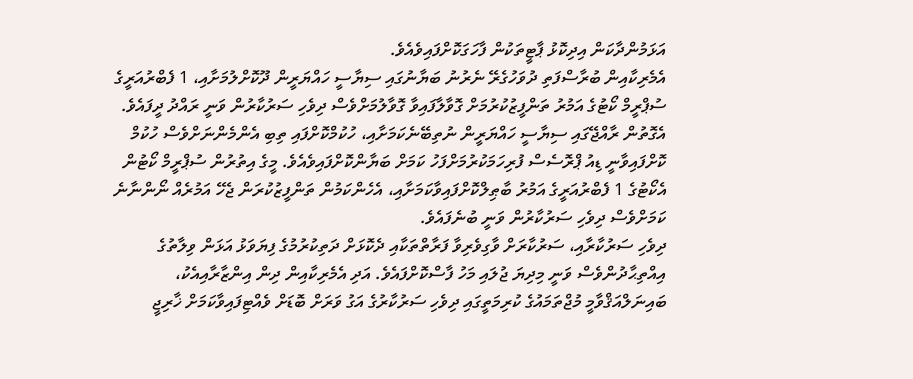އަޅަމުންދާކަން އިދިކޮޅު ޕާޓީތަކުން ފާހަގަކޮށްފައިވެއެވެ.
އެމެރިކާއިން ބުރާސްފަތި ދުވަހުގެރޭ ނެރުނު ބަޔާނުގައި ސިޔާސީ ހައްޔަރީން ދޫކޮށްލުމަށާއި، 1 ފެބްރުއަރީގެ ސުޕްރީމް ކޯޓުގެ އަމުރު ތަންފީޒުކުރުމަށް ގޮވާލާފައިވާ ގޮވާލުމަށްވެސް ދިވެހި ސަރުކާރުން ވަނީ ރައްދު ދީފައެވެ. އެގޮތުން ރާއްޖޭގައި ސިޔާސީ ހައްޔަރީން ނުތިބޭނެކަމަށާއި، ހުކުމްކޮށްފައި ތިބި އެންމެންނަށްވެސް ހުކުމް ކޮށްފައިވާނީ ޑިއު ޕްރޮސެސް ފުރިހަމަކުރުމަށްފަހު ކަމަށް ބަޔާންކޮށްފައިވެއެވެ. މީގެ އިތުރުން ސުޕްރީމް ކޯޓުން އެކޯޓުގެ 1 ފެބްރުއަރީގެ އަމުރު ބާޠިލްކޮށްފައިވާކަމަށާއި، އެހެންކަމުން ތަންފީޒުކުރަން ޖެހޭ އަމުރެއް ނޯންނާނެ ކަމަށްވެސް ދިވެހި ސަރުކާރުން ވަނީ ބުނެފައެވެ.
ދިވެހި ސަރުކާރާއި، ސަރުކާރަށް ވާގިވެރިވާ ފަރާތްތަކާއި ދެކޮޅަށް ދަތިކުރުމުގެ ފިޔަވަޅު އަޅަން ވިލާތުގެ އިއްތިޙާދުންވެސް ވަނީ މިދިޔަ ޖުލައި މަހު ފާސްކޮށްފައެވެ. އަދި އެމެރިކާއިން ދިން އިންޒާރާއިއެކު، ބައިނަލްއަޤްވާމީ މުޖްތަމައުގެ ކުރިމަތީގައި ދިވެހި ސަރުކާރުގެ އަގު ވަރަށް ބޮޑަށް ވެއްޓިފައިވާކަމަށް ޚާރިޖީ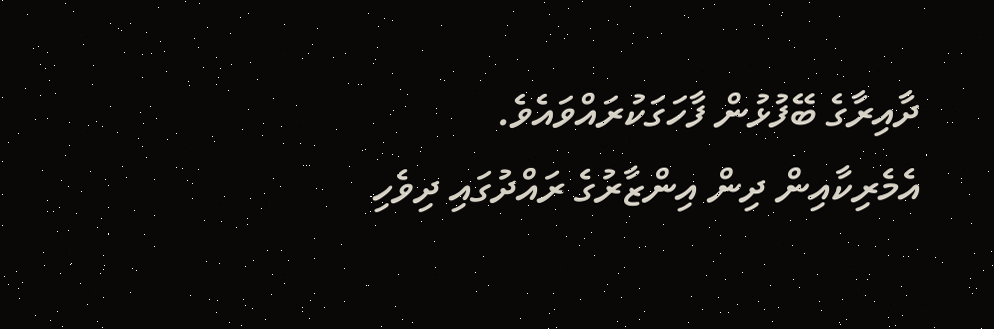ދާއިރާގެ ބޭފުޅުން ފާހަގަކުރައްވައެވެ.
އެމެރިކާއިން ދިން އިންޒާރުގެ ރައްދުގައި ދިވެހި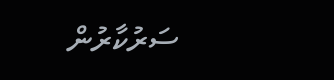ސަރުކާރުން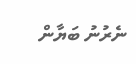ނެރުނު ބަޔާން